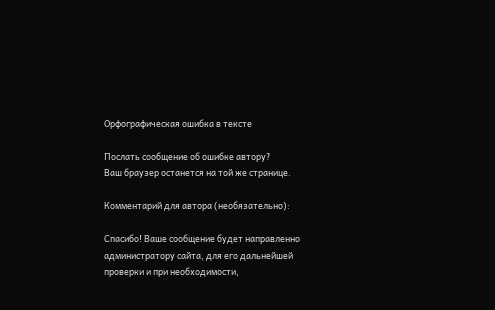Орфографическая ошибка в тексте

Послать сообщение об ошибке автору?
Ваш браузер останется на той же странице.

Комментарий для автора (необязательно):

Спасибо! Ваше сообщение будет направленно администратору сайта, для его дальнейшей проверки и при необходимости,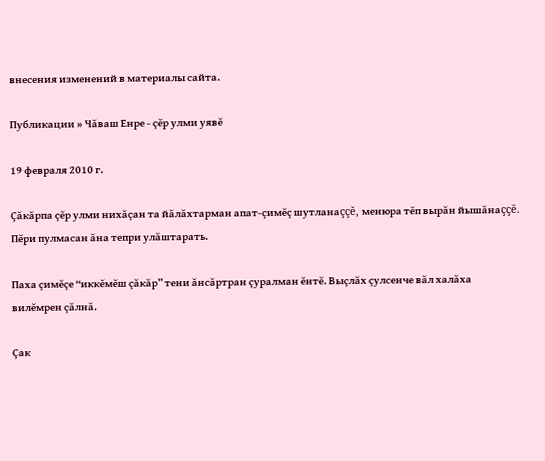внесения изменений в материалы сайта.

Публикации » Чăваш Енре - çĕр улми уявĕ

19 февраля 2010 г.

Çăкăрпа çĕр улми нихăçан та йăлăхтарман апат-çимĕç шутланаççĕ, менюра тĕп вырăн йышăнаççĕ. Пĕри пулмасан ăна тепри улăштарать.

Паха çимĕçе “иккĕмĕш çăкăр” тени ăнсăртран çуралман ĕнтĕ. Выçлăх çулсенче вăл халăха вилĕмрен çăлнă.

Çак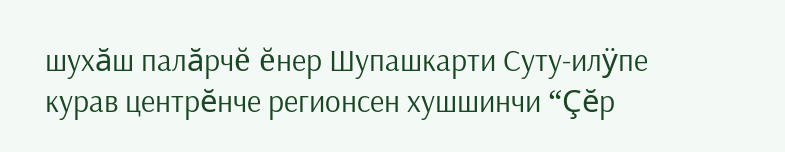шухăш палăрчĕ ĕнер Шупашкарти Суту-илÿпе курав центрĕнче регионсен хушшинчи “Çĕр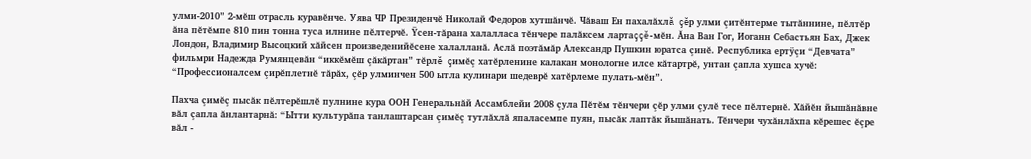улми-2010” 2-мĕш отрасль куравĕнче. Уява ЧР Президенчĕ Николай Федоров хутшăнчĕ. Чăваш Ен пахалăхлă çĕр улми çитĕнтерме тытăннине, пĕлтĕр ăна пĕтĕмпе 810 пин тонна туса илнине пĕлтерчĕ. Ÿсен-тăрана халалласа тĕнчере палăксем лартаççĕ-мĕн. Ăна Ван Гог, Иоганн Себастьян Бах, Джек Лондон, Владимир Высоцкий хăйсен произведенийĕсене халалланă. Аслă поэтăмăр Александр Пушкин юратса çинĕ. Республика ертÿçи “Девчата” фильмри Надежда Румянцевăн “иккĕмĕш çăкăртан” тĕрлĕ çимĕç хатĕрленине калакан монологне илсе кăтартрĕ, унтан çапла хушса хучĕ: “Профессионалсем çирĕплетнĕ тăрăх, çĕр улминчен 500 ытла кулинари шедеврĕ хатĕрлеме пулать-мĕн”.

Пахча çимĕç пысăк пĕлтерĕшлĕ пулнине кура ООН Генеральнăй Ассамблейи 2008 çула Пĕтĕм тĕнчери çĕр улми çулĕ тесе пĕлтернĕ. Хăйĕн йышăнăвне вăл çапла ăнлантарнă: “Ытти культурăпа танлаштарсан çимĕç тутлăхлă япаласемпе пуян, пысăк лаптăк йышăнать. Тĕнчери чухăнлăхпа кĕрешес ĕçре вăл -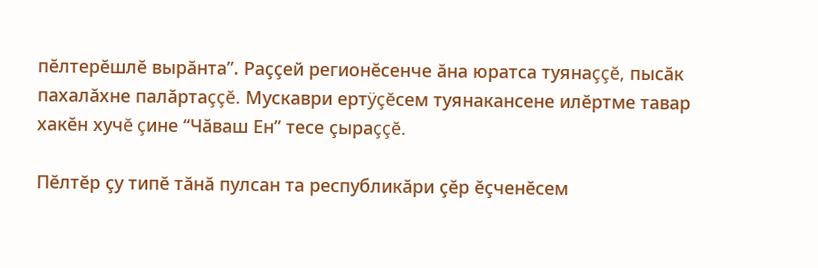пĕлтерĕшлĕ вырăнта”. Раççей регионĕсенче ăна юратса туянаççĕ, пысăк пахалăхне палăртаççĕ. Мускаври ертÿçĕсем туянакансене илĕртме тавар хакĕн хучĕ çине “Чăваш Ен” тесе çыраççĕ.

Пĕлтĕр çу типĕ тăнă пулсан та республикăри çĕр ĕçченĕсем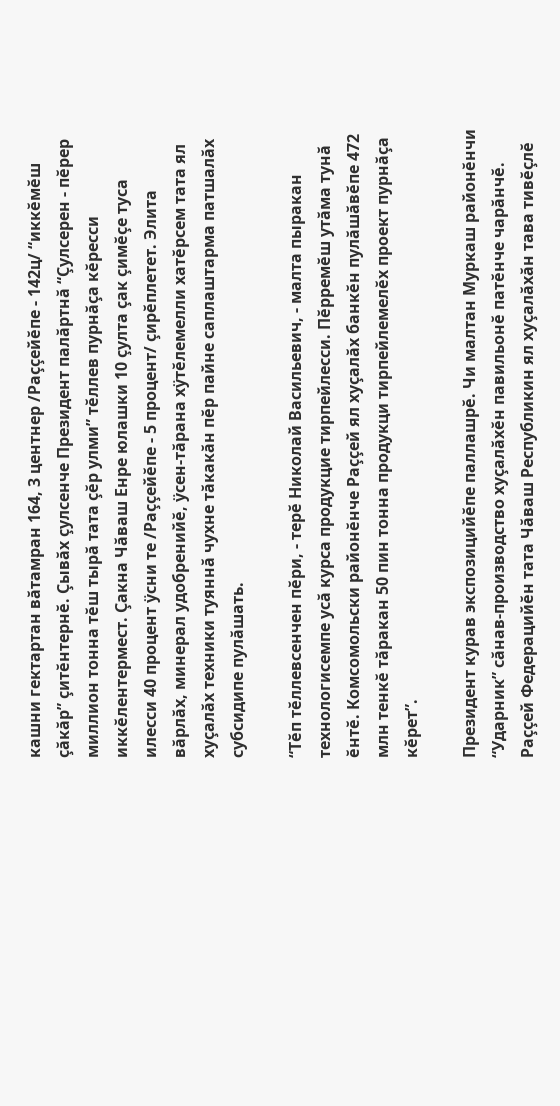кашни гектартан вăтамран 164, 3 центнер /Раççейĕпе - 142ц/ “иккĕмĕш çăкăр” çитĕнтернĕ. Çывăх çулсенче Президент палăртнă “Çулсерен - пĕрер миллион тонна тĕш тырă тата çĕр улми” тĕллев пурнăçа кĕресси иккĕлентермест. Çакна Чăваш Енре юлашки 10 çулта çак çимĕçе туса илесси 40 процент ÿсни те /Раççейĕпе - 5 процент/ çирĕплетет. Элита вăрлăх, минерал удобренийĕ, ÿсен-тăрана хÿтĕлемелли хатĕрсем тата ял хуçалăх техники туяннă чухне тăкакăн пĕр пайне саплаштарма патшалăх субсидипе пулăшать.

“Тĕп тĕллевсенчен пĕри, - терĕ Николай Васильевич, - малта пыракан технологисемпе усă курса продукцие тирпейлесси. Пĕрремĕш утăма тунă ĕнтĕ. Комсомольски районĕнче Раççей ял хуçалăх банкĕн пулăшăвĕпе 472 млн тенкĕ тăракан 50 пин тонна продукци тирпейлемелĕх проект пурнăçа кĕрет”.

Президент курав экспозицийĕпе паллашрĕ. Чи малтан Муркаш районĕнчи “Ударник” сăнав-производство хуçалăхĕн павильонĕ патĕнче чарăнчĕ. Раççей Федерацийĕн тата Чăваш Республикин ял хуçалăхăн тава тивĕçлĕ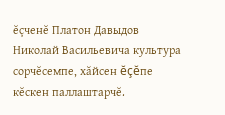ĕçченĕ Платон Давыдов Николай Васильевича культура сорчĕсемпе, хăйсен ĕçĕпе кĕскен паллаштарчĕ.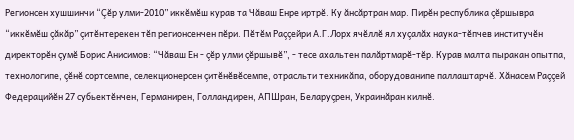Регионсен хушшинчи “Çĕр улми-2010” иккĕмĕш курав та Чăваш Енре иртрĕ. Ку ăнсăртран мар. Пирĕн республика çĕршывра “иккĕмĕш çăкăр” çитĕнтерекен тĕп регионсенчен пĕри. Пĕтĕм Раççейри А.Г.Лорх ячĕллĕ ял хуçалăх наука-тĕпчев институчĕн директорĕн çумĕ Борис Анисимов: “Чăваш Ен - çĕр улми çĕршывĕ”, - тесе ахальтен палăртмарĕ-тĕр. Курав малта пыракан опытпа, технологипе, çĕнĕ сортсемпе, селекционерсен çитĕнĕвĕсемпе, отрасльти техникăпа, оборудованипе паллаштарчĕ. Хăнасем Раççей Федерацийĕн 27 субьектĕнчен, Германирен, Голландирен, АПШран, Беларуçрен, Украинăран килнĕ.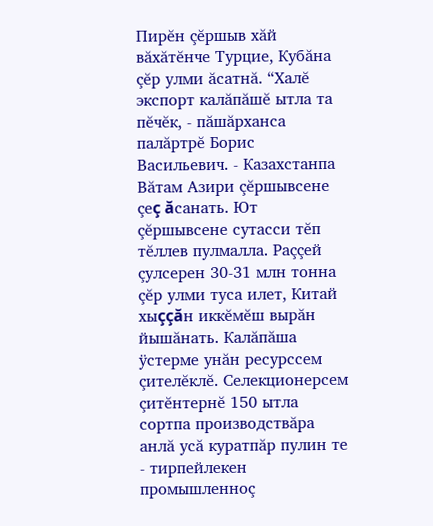Пирĕн çĕршыв хăй вăхăтĕнче Турцие, Кубăна çĕр улми ăсатнă. “Халĕ экспорт калăпăшĕ ытла та пĕчĕк, - пăшăрханса палăртрĕ Борис Васильевич. - Казахстанпа Вăтам Азири çĕршывсене çеç ăсанать. Ют çĕршывсене сутасси тĕп тĕллев пулмалла. Раççей çулсерен 30-31 млн тонна çĕр улми туса илет, Китай хыççăн иккĕмĕш вырăн йышăнать. Калăпăша ÿстерме унăн ресурссем çителĕклĕ. Селекционерсем çитĕнтернĕ 150 ытла сортпа производствăра анлă усă куратпăр пулин те - тирпейлекен промышленноç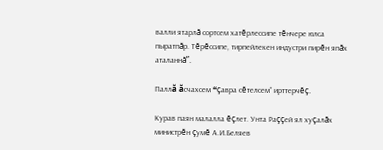валли ятарлă сортсем хатĕрлессипе тĕнчере юлса пыратпăр. Тĕрĕссипе, тирпейлекен индустри пирĕн япăх аталаннă”.

Паллă ăсчахсем “çавра сĕтелсем” ирттерчĕç.

Курав паян малалла ĕçлет. Унта Раççей ял хуçалăх министрĕн çумĕ А.И.Беляев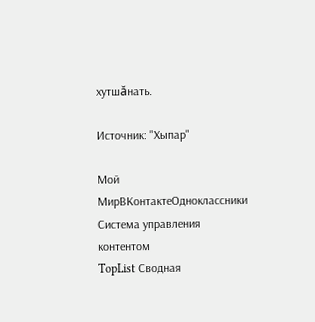хутшăнать.

Источник: "Хыпар"

Мой МирВКонтактеОдноклассники
Система управления контентом
TopList Сводная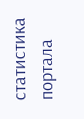статистика портала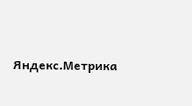Яндекс.Метрика